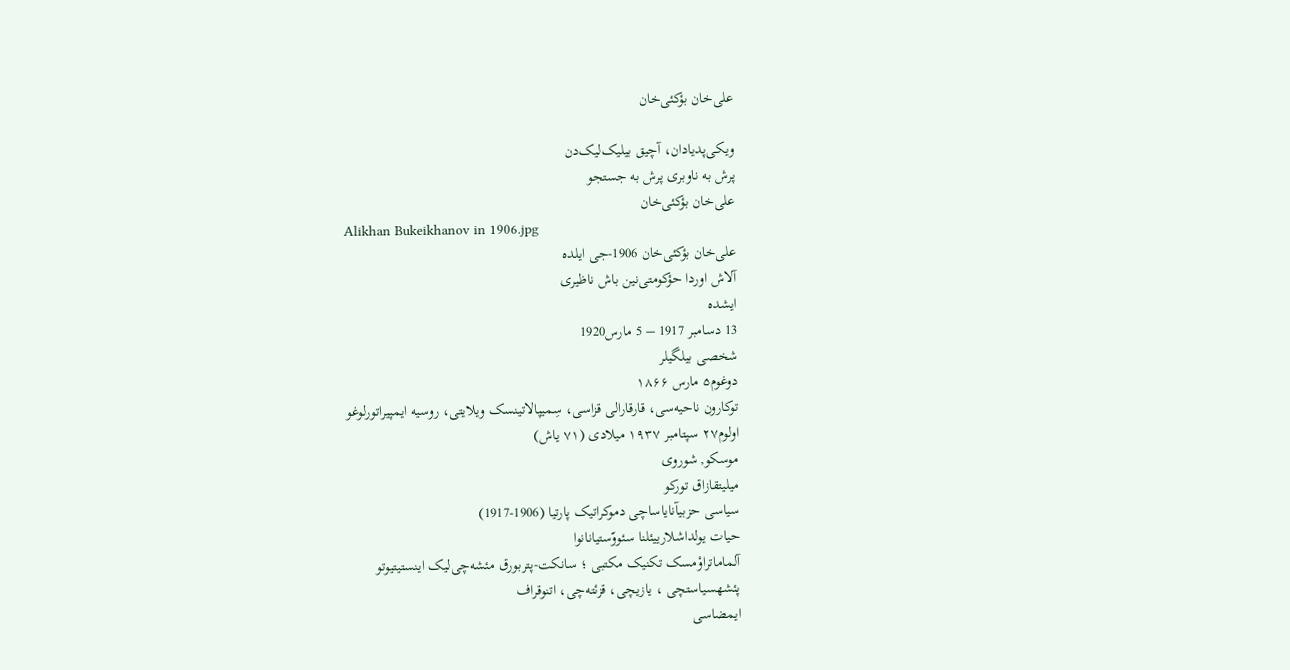علی‌خان بؤکئی‌خان

ویکی‌پدیادان، آچیق بیلیک‌لیک‌دن
پرش به ناوبری پرش به جستجو
علی‌خان بؤکئی‌خان
Alikhan Bukeikhanov in 1906.jpg
علی‌خان بؤکئی‌خان 1906-جی ایلده
آلاش اوردا حؤکومتی‌نین باش ناظیری
ایشده
13 دسامبر 1917 – 5 مارس1920
شخصی بیلگیلر
دوغوم۵ مارس ۱۸۶۶
توکارون ناحیه‌سی، قارقارالی قزاسی، سِمیپالاتینسک ویلایتی، روسیه ایمپیراتورلوغو
اولوم۲۷ سپتامبر ۱۹۳۷ میلادی (۷۱ یاش)
موسکو, شوروی
میلیتقازاق تورکو
سیاسی حزبیآنایاساچی دموکراتیک پارتیا (1906-1917)
حیات یولداشلارییئلنا سئووّستیانانوا
آلماماتراوْمسک تکنیک مکتبی ؛ سانکت-پتربورق مئشه‌چی‌لیک اینستیتیوتو
پئشهسیاستچی ، یازیچی، قزئته‌چی، اتنوقراف
ایمضاسی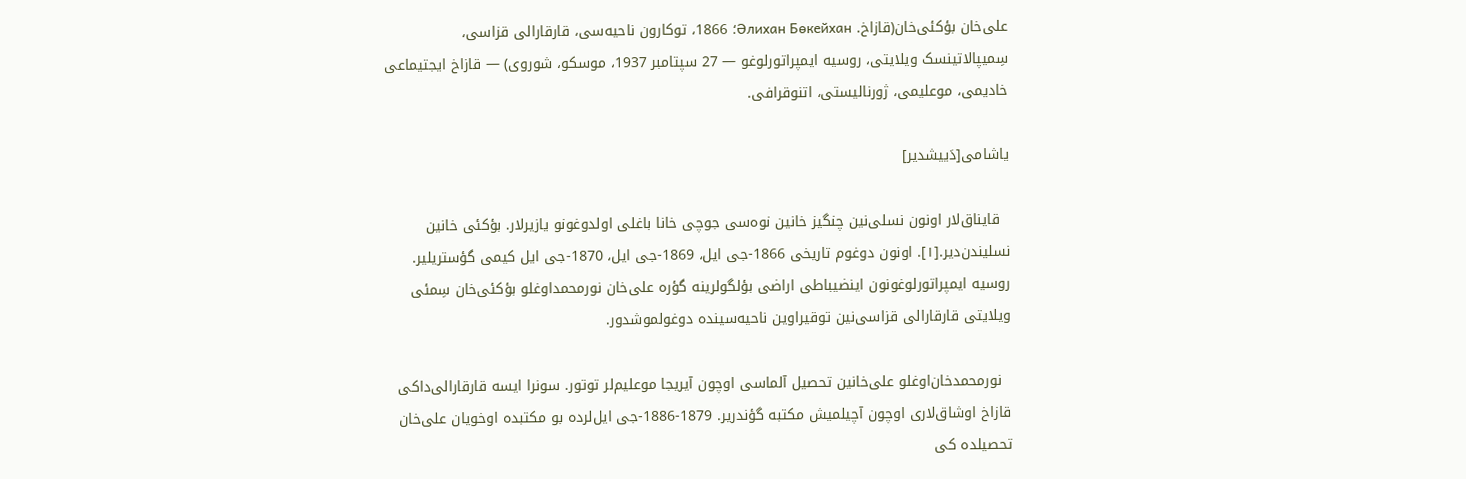علی‌خان بؤکئی‌خان(قازاخ. Әлихан Бөкейхан؛ 1866، توکارون ناحیه‌سی، قارقارالی قزاسی، سِمیپالاتینسک ویلایتی، روسیه‌ ایمپراتورلوغو — 27 سپتامبر 1937، موسکو، شوروی) — قازاخ ایجتیماعی خادیمی، موعلیمی، ژورنالیستی، اتنوقرافی.

یاشامی[دَییشدیر]

  قایناق‌لار اونون نسلی‌نین چنگیز خانین نوه‌سی جوچی خانا باغلی اولدوغونو یازیرلار. بؤکئی خانین نسلیندن‌دیر.[۱]. اونون دوغوم تاریخی 1866-جی ایل، 1869-جی ایل، 1870-جی ایل کیمی گؤستریلیر. روسیه ایمپراتورلوغونون اینضیباطی اراضی بؤلگولرینه گؤره علی‌خان نورمحمداوغلو بؤکئی‌خان سِمئی ویلایتی قارقارالی قزاسی‌نین توقیراوین ناحیه‌سینده دوغولموشدور.

  نورمحمد‌خان‌اوغلو علی‌خانین تحصیل آلماسی اوچون آیریجا موعلیم‌لر توتور. سونرا ایسه قارقارالی‌داکی قازاخ اوشاق‌لاری اوچون آچیلمیش مکتبه گؤندریر. 1879-1886-جی ایل‌لرده بو مکتبده اوخویان علی‌خان تحصیلده کی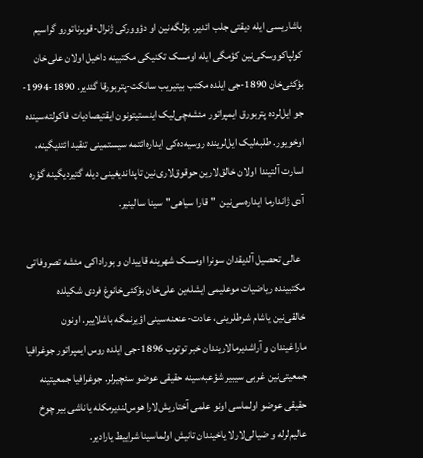باشاریسی ایله دیقتی جلب ائدیر. بؤلگه‌نین او دؤوورکی ژنرال-قوبرناتورو گراسیم کولپاکووسکی‌نین کؤمگی ایله اومسک تکنیکی مکتبینه داخیل اولان علی‌خان بؤکئی‌خان 1890-جی ایلده مکتب بیتیریب سانکت-پتربورقا گئدیر. 1890-1994-جو ایل‌لرده پتربورق ایمپراتور مئشه‌چی‌لیک اینستیتونون ایقتیصادیات فاکولته‌سینده اوخویور. طلبه‌لیک ایل‌لرینده روسیه‌ده‌کی ایداره‌ائتمه سیستمینی تنقید ائتدیگینه، اسارت آلتیندا اولان خالق‌لارین حوقوق‌لاری‌نین تاپداندیغینی دیله گتیردیگینه گؤره آدی ژاندارما ایداره‌سی‌نین  "قارا سیاهی‌"سینا سالینیر.

  عالی تحصیل آلدیقدان سونرا اومسک شهرینه قاییدان و بوراداکی مئشه تصروفاتی مکتبینده ریاضیات موعلیمی ایشله‌ین علی‌خان بؤکئی‌خانوغ فردی شکیلده خالقی‌نین یاشام شرطلرینی، عادت-عنعنه‌سینی اؤیرنمگه باشلاییر. اونون ماراغیندان و آراشدیرمالاریندان خبر توتوب 1896-جی ایلده روس ایمپراتور جوغرافیا جمعیتی‌نین غربی سیبیر شؤعبه‌سینه حقیقی عوضو سئچیرلر. جوغرافیا جمعیتینه حقیقی عوضو اولماسی اونو علمی آختاریش‌لارا هوس‌لندیرمکله یاناشی بیر چوخ عالیم‌لرله و ضیالی‌لارلا یاخیندان تانیش اولماسینا شراییط یارادیر.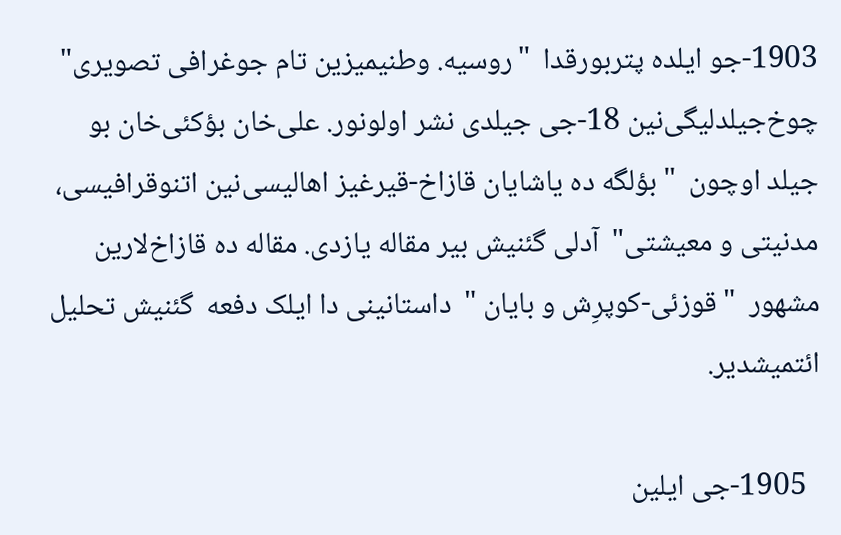1903-جو ایلده پتربورقدا  "روسیه‌. وطنیمیزین تام جوغرافی تصویری‌"  چوخ‌جیلدلیگی‌نین 18-جی جیلدی نشر اولونور. علی‌خان بؤکئی‌خان بو جیلد اوچون  "بؤلگه ده یاشایان قازاخ-قیرغیز اهالیسی‌نین اتنوقرافیسی، مدنیتی و معیشتی‌"  آدلی گئنیش بیر مقاله یازدی. مقاله ده قازاخ‌لارین مشهور  " قوزئی-کوپرِش و بایان "  داستانینی دا ایلک دفعه  گئنیش تحلیل ائتمیشدیر.

  1905-جی ایلین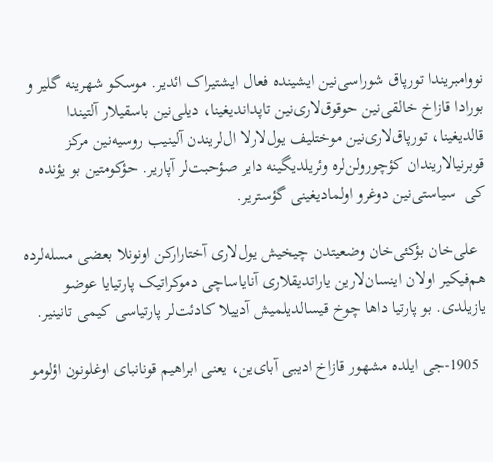نووامبریندا تورپاق شوراسی‌نین ایشینده فعال ایشتیراک ائدیر. موسکو شهرینه گلیر و بورادا قازاخ خالقی‌نین حوقوق‌لاری‌نین تاپداندیغینا، دیلی‌نین باسقیلار آلتیندا قالدیغینا، تورپاق‌لاری‌نین موختلیف یول‌لارلا ال‌لریندن آلینیب روسیه‌نین مرکز قوبرنیالاریندان کؤچورولن‌لره وئریلدیگینه دایر صؤحبت‌لر آپاریر. حؤکومتین بو یؤنده کی  سیاستی‌نین دوغرو اولمادیغینی گؤستریر.

  علی‌خان بؤکئی‌خان وضعیتدن چیخیش یول‌لاری آختارارکن اونونلا بعضی مسله‌لرده هم‌فیکیر اولان اینسان‌لارین یاراتدیقلاری آنایاساچی دموکراتیک پارتیایا عوضو یازیلدی. بو پارتیا داها چوخ قیسالدیلمیش آدییلا کادئت‌لر پارتیاسی کیمی تانینیر.

  1905-جی ایلده مشهور قازاخ ادیبی آبای‌ین، یعنی ابراهیم قونانبای اوغلونون اؤلومو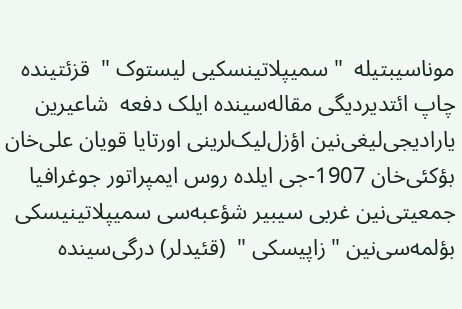موناسیبتیله  " سمیپلاتینسکیی لیستوک "  قزئتینده چاپ ائتدیردیگی مقاله‌سینده ایلک دفعه  شاعیرین یارادیجی‌لیغی‌نین اؤزل‌لیک‌لرینی اورتایا قویان علی‌خان بؤکئی‌خان 1907-جی ایلده روس ایمپراتور جوغرافیا جمعیتی‌نین غربی سیبیر شؤعبه‌سی سمیپلاتینیسکی بؤلمه‌سی‌نین " زاپیسکی "  (قئیدلر) درگی‌سینده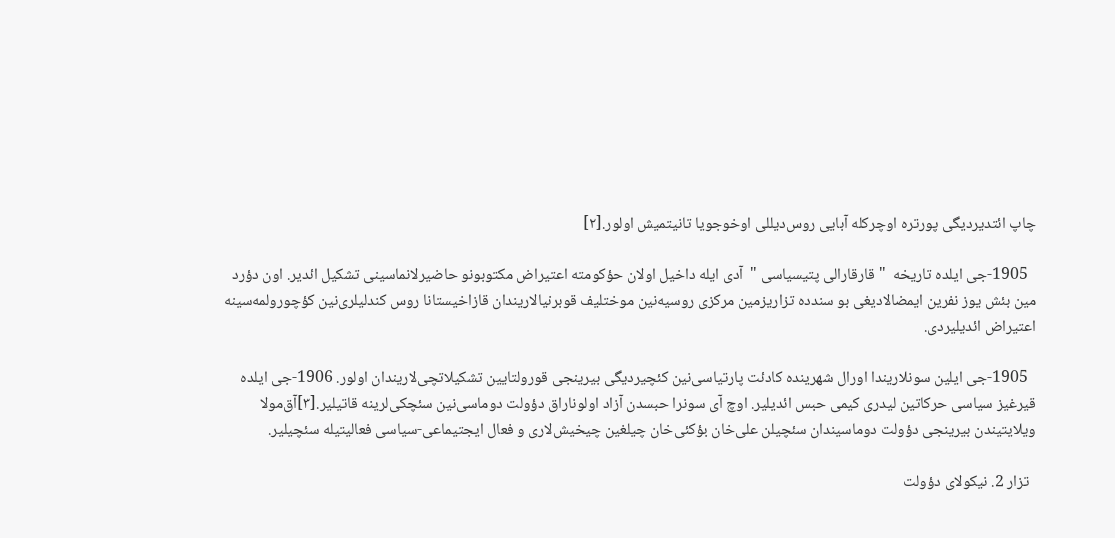چاپ ائتدیردیگی پورتره اوچرکله آبایی روس‌دیللی اوخوجویا تانیتمیش اولور.[۲]

  1905-جی ایلده تاریخه  " قارقارالی پتیسیاسی "  آدی ایله داخیل اولان حؤکومته اعتیراض مکتوبونو حاضیرلانماسینی تشکیل ائدیر. اون دؤرد مین بئش یوز نفرین ایمضالادیغی بو سندده تزاریزمین مرکزی روسیه‌نین موختلیف قوبرنیالاریندان قازاخیستانا روس کندلیلری‌نین کؤچورولمه‌سینه اعتیراض ائدیلیردی.

  1905-جی ایلین سونلاریندا اورال شهرینده کادئت پارتیاسی‌نین کئچیردیگی بیرینجی قورولتایین تشکیلاتچی‌لاریندان اولور. 1906-جی ایلده قیرغیز سیاسی حرکاتین لیدری کیمی حبس ائدیلیر. اوچ آی سونرا حبسدن آزاد اولوناراق دؤولت دوماسی‌نین سئچکی‌لرینه قاتیلیر.[۳]آق‌مولا ویلایتیندن بیرینجی دؤولت دوماسیندان سئچیلن علی‌خان بؤکئی‌خان چیلغین چیخیش‌لاری و فعال ایجتیماعی-سیاسی فعالیتیله سئچیلیر.

  تزار 2. نیکولای دؤولت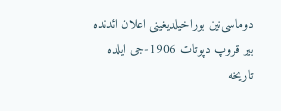دوماسی‌نین بوراخیلدیغینی اعلان ائدنده بیر قروپ دپوتات 1906-جی ایلده تاریخه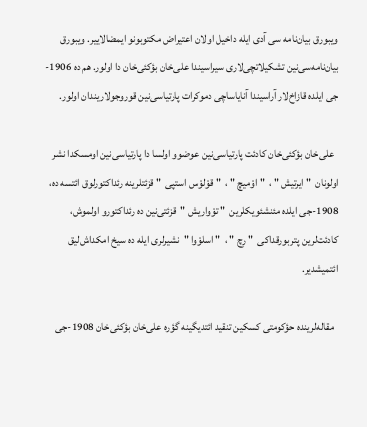ویبورق بیان‌نامه سی آدی ایله داخیل اولان اعتیراض مکتوبونو ایمضالاییر. ویبورق بیان‌نامه‌سی‌نین تشکیلاتچی‌لاری سیراسیندا علی‌خان بؤکئی‌خان دا اولور. هم ده 1906-جی ایلده قازاخ‌لار آراسیندا آنایاساچی دموکرات پارتیاسی‌نین قوروجولاریندان اولور.

  علی‌خان بؤکئی‌خان کادئت پارتیاسی‌نین عوضوو اولسا دا پارتیاسی‌نین اومسکدا نشر اولونان  " ایرتیش " ،  " اوْمیچ " ،  " قوْلوْس استپی  " قزئتلرینه رئداکتورلوق ائتسه ده، 1908-جی ایلده مئنشئویکلرین  " توْواریش "  قزئتی‌نین ده رئداکتورو اولموش، کادئت‌لرین پتربورقداکی  " رِچ " ،  " اسلوْوا "  نشیرلری ایله ده سیخ امکداش‌لیق ائتمیشدیر.

  مقاله‌لرینده حؤکومتی کسکین تنقید ائتدیگینه گؤره علی‌خان بؤکئی‌خان 1908-جی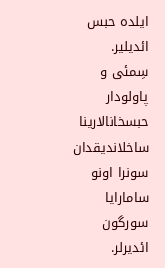ایلده حبس ائدیلیر. سِمئی و پاولودار حبسخانالارینا ساخلاندیقدان سونرا اونو سامارایا سورگون ائدیرلر.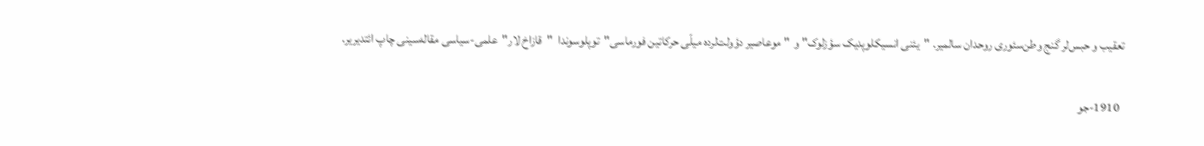تعقیب و حبس‌لر گنج وطن‌سئوری روحدان سالمیر. "یئنی انسیکلوپدیک سؤزلوک‌" و  " موعاصیر دؤولت‌لرده میلّی حرکاتین فورماسی‌"  توپلوسوندا  "قازاخ لار‌"  علمی-سیاسی مقاله‌سینی چاپ ائتدیریر.

  1910-جو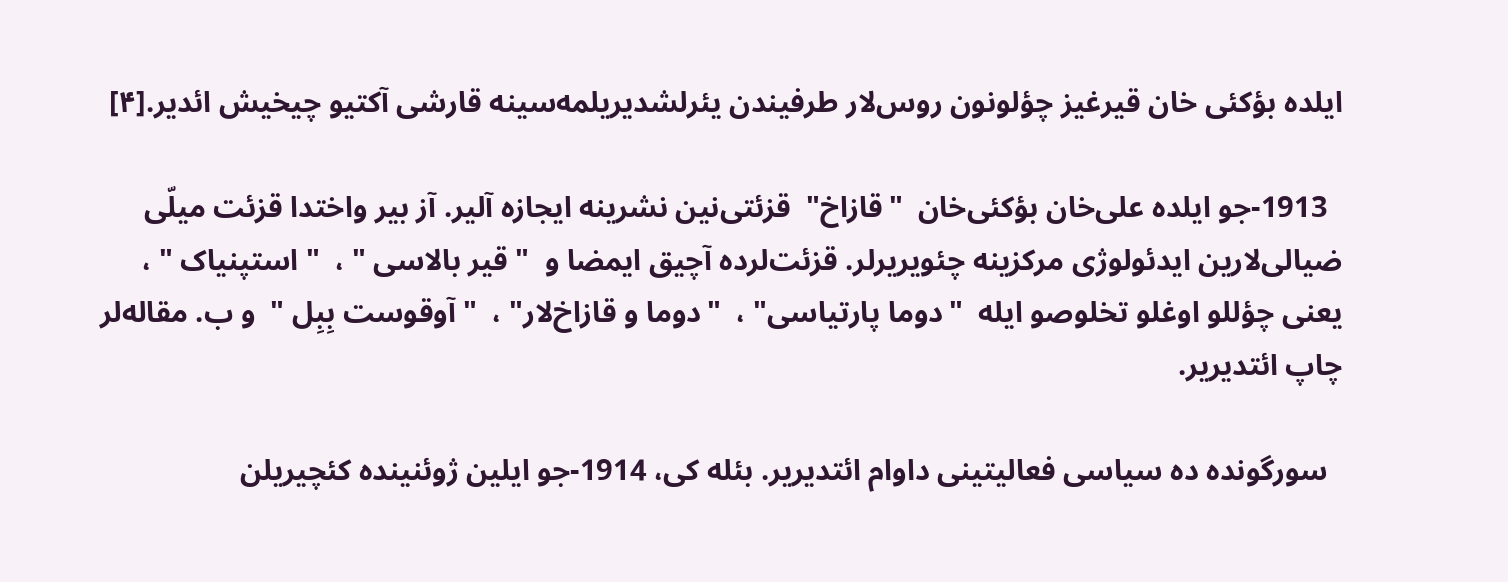ایلده بؤکئی خان قیرغیز چؤلونون روس‌لار طرفیندن یئرلشدیریلمه‌سینه قارشی آکتیو چیخیش ائدیر.[۴]

  1913-جو ایلده علی‌خان بؤکئی‌خان  "قازاخ‌"  قزئتی‌نین نشرینه ایجازه آلیر. آز بیر واختدا قزئت میلّی ضیالی‌لارین ایدئولوژی مرکزینه چئویریرلر. قزئت‌لرده آچیق ایمضا و  " قیر بالاسی " ،  " استپنیاک " ، یعنی چؤللو اوغلو تخلوصو ایله  "دوما پارتیاسی‌" ،  "دوما و قازاخ‌لار‌" ،  " آوقوست بِبِل "  و ب. مقاله‌لر چاپ ائتدیریر.

  سورگونده ده سیاسی فعالیتینی داوام ائتدیریر. بئله کی، 1914-جو ایلین ژوئنینده کئچیریلن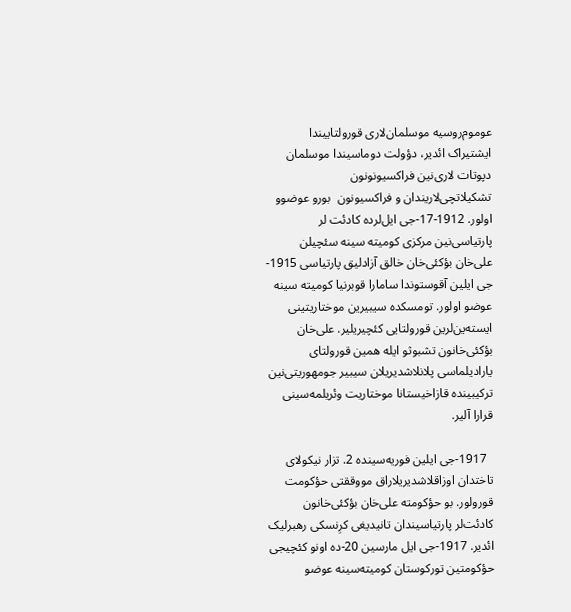عوموم‌روسیه موسلمان‌لاری قورولتاییندا ایشتیراک ائدیر، دؤولت دوماسیندا موسلمان دپوتات لاری‌نین فراکسیونونون تشکیلاتچی‌لاریندان و فراکسیونون  بورو عوضوو اولور. 1912-17-جی ایل‌لرده کادئت لر پارتیاسی‌نین مرکزی کومیته سینه سئچیلن علی‌خان بؤکئی‌خان خالق آزادلیق پارتیاسی 1915-جی ایلین آقوستوندا سامارا قوبرنیا کومیته سینه عوضو اولور. تومسکده سیبیرین موختاریتینی ایسته‌ین‌لرین قورولتایی کئچیریلیر. علی‌خان بؤکئی‌خانون تشبوثو ایله همین قورولتای یارادیلماسی پلانلاشدیریلان سیبیر جومهوریتی‌نین ترکیبینده قازاخیستانا موختاریت وئریلمه‌سینی قرارا آلیر.

  1917-جی ایلین فوریه‌سینده 2. تزار نیکولای تاختدان اوزاقلاشدیریلاراق مووققتی حؤکومت قورولور. بو حؤکومته علی‌خان بؤکئی‌خانون کادئت‌لر پارتیاسیندان تانیدیغی کرِنسکی رهبرلیک ائدیر. 1917-جی ایل مارسین 20-ده اونو کئچیجی حؤکومتین تورکوستان کومیته‌سینه عوضو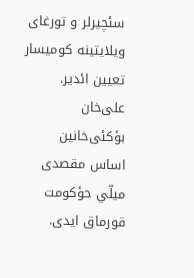سئچیرلر و تورغای ویلایتینه کومیسار تعیین ائدیر. علی‌خان بؤکئی‌خانین اساس مقصدی میلّي حؤکومت قورماق ایدی.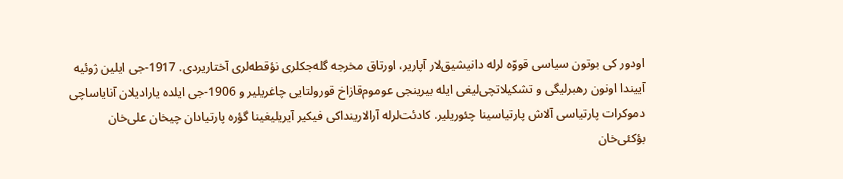اودور کی بوتون سیاسی قووّه لرله دانیشیق‌لار آپاریر، اورتاق مخرجه گله‌جکلری نؤقطه‌لری آختاریردی. 1917-جی ایلین ژوئیه آییندا اونون رهبرلیگی و تشکیلاتچی‌لیغی ایله بیرینجی عوموم‌قازاخ قورولتایی چاغریلیر و 1906-جی ایلده یارادیلان آنایاساچی دموکرات پارتیاسی آلاش پارتیاسینا چئوریلیر. کادئت‌لرله آرالارینداکی فیکیر آیریلیغینا گؤره پارتیادان چیخان علی‌خان بؤکئی‌خان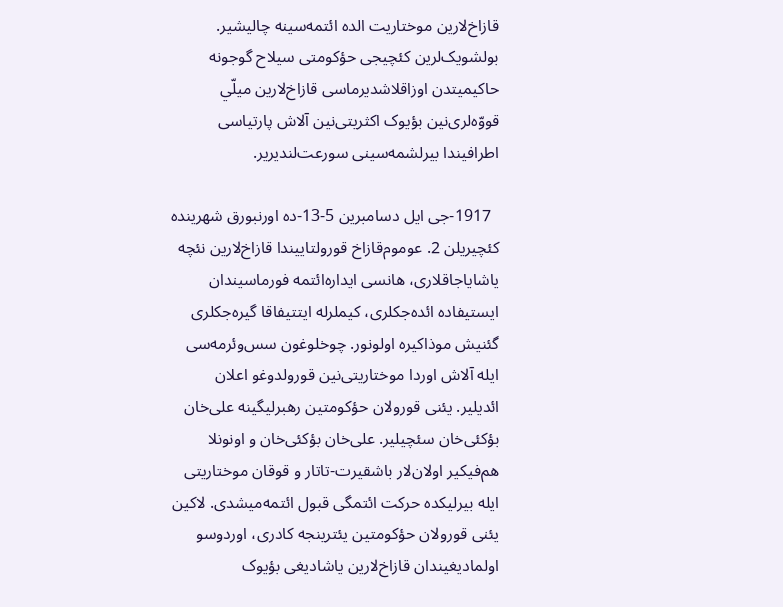قازاخ‌لارین موختاریت الده ائتمه‌سینه چالیشیر. بولشویک‌لرین کئچیجی حؤکومتی سیلاح گوجونه حاکیمیتدن اوزاقلاشدیرماسی قازاخ‌لارین میلّي قووّه‌لری‌نین بؤیوک اکثریتی‌نین آلاش پارتیاسی اطرافیندا بیرلشمه‌سینی سورعت‌لندیریر.

  1917-جی ایل دسامبرین 5-13-ده اورنبورق شهرینده کئچیریلن 2. عوموم‌قازاخ قورولتاییندا قازاخ‌لارین نئچه یاشایاجاقلاری، هانسی ایداره‌ائتمه فورماسیندان ایستیفاده ائده‌جکلری، کیملرله ایتتیفاقا گیره‌جکلری گئنیش موذاکیره اولونور. چوخلوغون سس‌وئرمه‌سی ایله آلاش اوردا موختاریتی‌نین قورولدوغو اعلان ائدیلیر. یئنی قورولان حؤکومتین رهبرلیگینه علی‌خان بؤکئی‌خان سئچیلیر. علی‌خان بؤکئی‌خان و اونونلا هم‌فیکیر اولان‌لار باشقیرت-تاتار و قوقان موختاریتی ایله بیرلیکده حرکت ائتمگی قبول ائتمه‌میشدی. لاکین یئنی قورولان حؤکومتین یئترینجه کادری، اوردوسو اولمادیغیندان قازاخ‌لارین یاشادیغی بؤیوک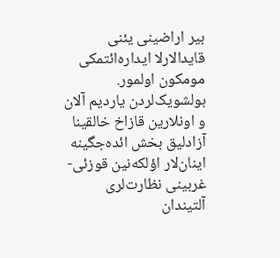بیر اراضینی یئنی قایدالارلا ایداره‌ائتمکی مومکون اولمور. بولشویک‌لردن یاردیم آلان و اونلارین قازاخ خالقینا آزادلیق بخش ائده‌جگینه اینان‌لار اؤلکه‌نین قوزئی-غربینی نظارت‌لری آلتیندان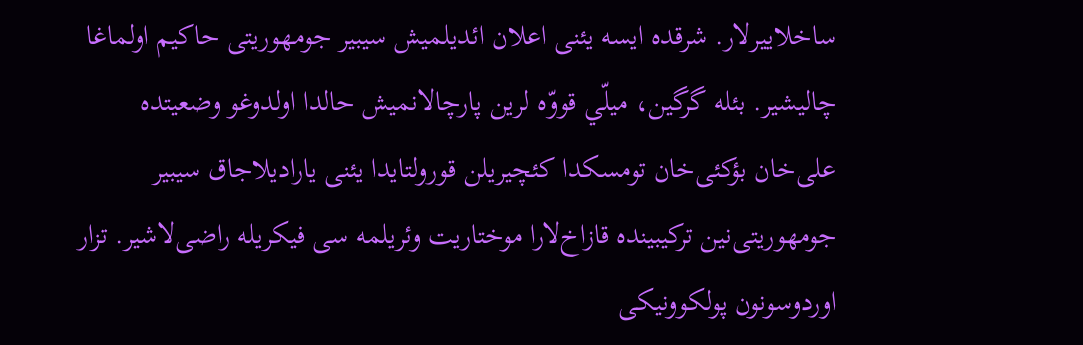ساخلاییرلار. شرقده ایسه یئنی اعلان ائدیلمیش سیبیر جومهوریتی حاکیم اولماغا چالیشیر. بئله گرگین، میلّي قووّه لرین پارچالانمیش حالدا اولدوغو وضعیتده علی‌خان بؤکئی‌خان تومسکدا کئچیریلن قورولتایدا یئنی یارادیلاجاق سیبیر جومهوریتی‌نین ترکیبینده قازاخ‌لارا موختاریت وئریلمه سی فیکریله راضی‌لاشیر. تزار اوردوسونون پولکوونیکی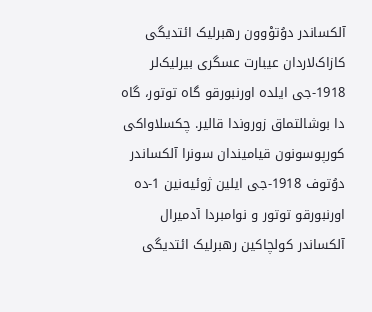آلکساندر دوُتوْوون رهبرلیک ائتدیگی کازاک‌لاردان عیبارت عسگری بیرلیک‌لر 1918-جی ایلده اورنبورقو گاه توتور، گاه دا بوشالتماق زوروندا قالیر. چکسلاواکی‌ کورپوسونون قیامیندان سونرا آلکساندر دوُتوف 1918-جی ایلین ژوئیه‌نین 1-ده اورنبورقو توتور و نوامبردا آدمیرال آلکساندر کولچاکین رهبرلیک ائتدیگی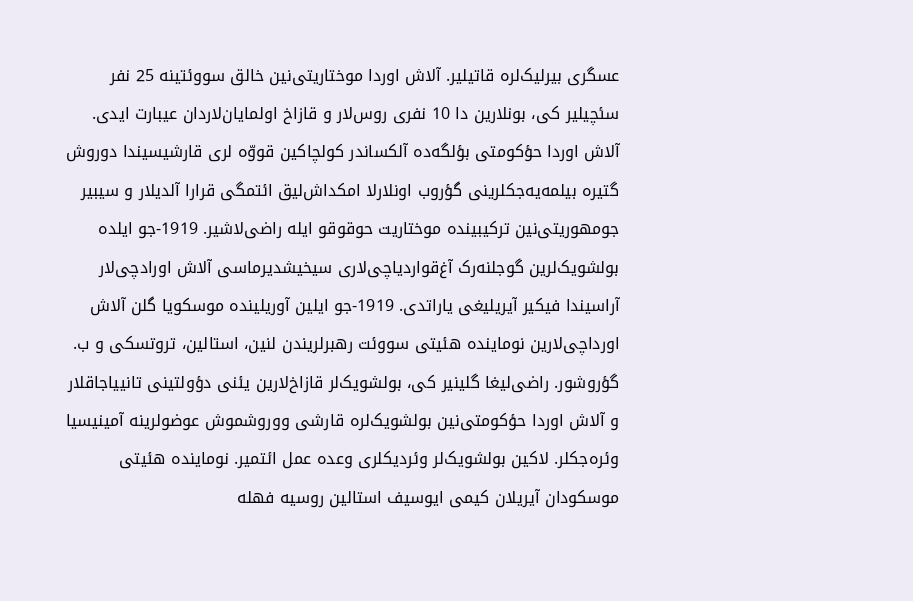عسگری بیرلیک‌لره قاتیلیر. آلاش اوردا موختاریتی‌نین خالق سووئتینه 25 نفر سئچیلیر کی، بونلارین دا 10 نفری روس‌لار و قازاخ اولمایان‌لاردان عیبارت ایدی. آلاش اوردا حؤکومتی بؤلگه‌ده آلکساندر کولچاکین قووّه لری قارشیسیندا دوروش گتیره بیلمه‌یه‌جکلرینی گؤروب اونلارلا امکداش‌لیق ائتمگی قرارا آلدیلار و سیبیر جومهوریتی‌نین ترکیبینده موختاریت حوقوقو ایله راضی‌لاشیر. 1919-جو ایلده بولشویک‌لرین گوجلنه‌رک آغ‌قواردیاچی‌لاری سیخیشدیرماسی آلاش اورادچی‌لار آراسیندا فیکیر آیریلیغی یاراتدی. 1919-جو ایلین آوریلینده موسکویا گلن آلاش اورداچی‌لارین نوماینده هئیتی سووئت رهبرلریندن لنین، استالین، تروتسکی و ب. گؤروشور. راضی‌لیغا گلینیر کی، بولشویک‌لر قازاخ‌لارین یئنی دؤولتینی تانییاجاقلار و آلاش اوردا حؤکومتی‌نین بولشویک‌لره قارشی ووروشموش عوضولرینه آمینیسیا وئره‌جکلر. لاکین بولشویک‌لر وئردیکلری وعده عمل ائتمیر. نوماینده هئیتی موسکودان آیریلان کیمی ایوسیف استالین روسیه‌ فهله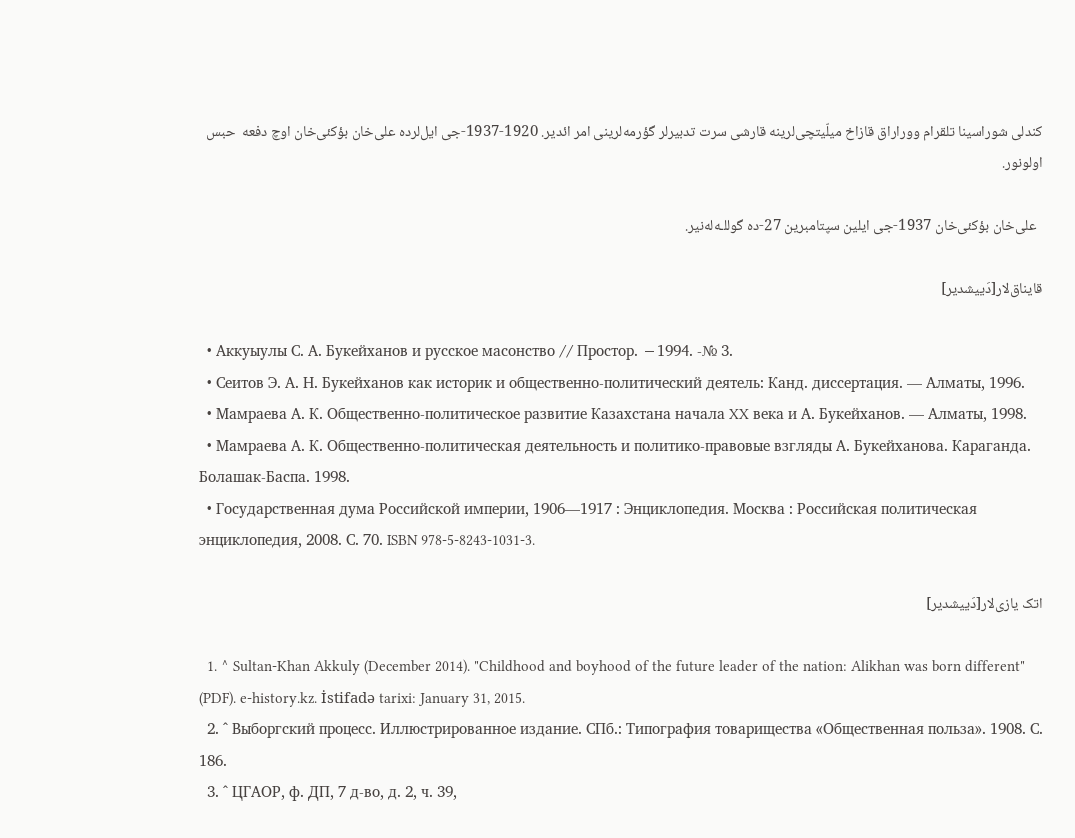کندلی شوراسینا تلقرام ووراراق قازاخ میلّیتچی‌لرینه قارشی سرت تدبیرلر گؤرمه‌لرینی امر ائدیر. 1920-1937-جی ایل‌لرده علی‌خان بؤکئی‌خان اوچ دفعه  حبس اولونور.

  علی‌خان بؤکئی‌خان 1937-جی ایلین سپتامبرین 27-ده گوللـه‌له‌نیر.

قایناق‌لار[دَییشدیر]

  • Аккуыулы С. А. Букейханов и русское масонство // Простор. −1994. -№ 3.
  • Сеитов Э. А. Н. Букейханов как историк и общественно-политический деятель: Канд. диссертация. — Алматы, 1996.
  • Мамраева А. К. Общественно-политическое развитие Казахстана начала XX века и А. Букейханов. — Алматы, 1998.
  • Мамраева А. К. Общественно-политическая деятельность и политико-правовые взгляды А. Букейханова. Караганда. Болашак-Баспа. 1998.
  • Государственная дума Российской империи, 1906—1917 : Энциклопедия. Москва : Российская политическая энциклопедия, 2008. С. 70. ISBN 978-5-8243-1031-3.

اتک یازی‌لار[دَییشدیر]

  1. ^ Sultan-Khan Akkuly (December 2014). "Childhood and boyhood of the future leader of the nation: Alikhan was born different" (PDF). e-history.kz. İstifadə tarixi: January 31, 2015.
  2. ^ Выборгский процесс. Иллюстрированное издание. СПб.: Типография товарищества «Общественная польза». 1908. С. 186.
  3. ^ ЦГАОР, ф. ДП, 7 д-во, д. 2, ч. 39,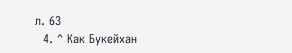л. 63
  4. ^ Как Букейхан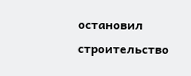остановил строительство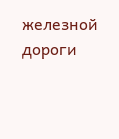железной дороги